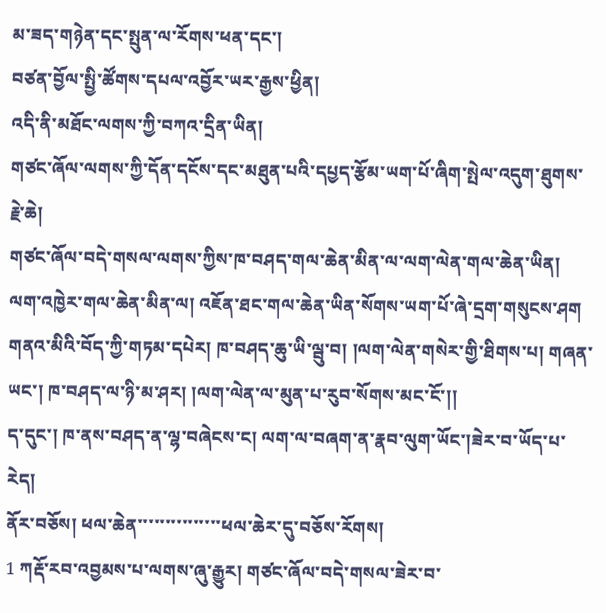མ་ཟད་གཉེན་དང་སྤུན་ལ་རོགས་ཕན་དང་།
བཙན་བྱོལ་སྤྱི་ཚོགས་དཔལ་འབྱོར་ཡར་རྒྱས་ཕྱིན།
འདི་ནི་མཐོང་ལགས་ཀྱི་བཀའ་དྲིན་ཡིན།
གཙང་ཞོལ་ལགས་ཀྱི་དོན་དངོས་དང་མཐུན་པའི་དཔྱད་རྩོམ་ཡག་པོ་ཞིག་སྤེལ་འདུག་ཐུགས་རྗེ་ཆེ།
གཙང་ཞོལ་བདེ་གསལ་ལགས་ཀྱིས་ཁ་བཤད་གལ་ཆེན་མིན་ལ་ལག་ལེན་གལ་ཆེན་ཡིན། ལག་འཁྱེར་གལ་ཆེན་མིན་ལ། འཇོན་ཐང་གལ་ཆེན་ཡིན་སོགས་ཡག་པོ་ཞེ་དྲག་གསུངས་ཤག གནའ་མིའི་བོད་ཀྱི་གཏམ་དཔེར། ཁ་བཤད་ཆུ་ཡི་ལྦུ་བ། །ལག་ལེན་གསེར་གྱི་ཐིགས་པ། གཞན་ཡང་། ཁ་བཤད་ལ་ཉི་མ་ཤར། །ལག་ལེན་ལ་མུན་པ་རུབ་སོགས་མང་ངོ་།།
ད་དུང་། ཁ་ནས་བཤད་ན་ལྷ་བཞེངས་ང། ལག་ལ་བཞག་ན་རྣབ་ལུག་ཡོང་།ཟེར་བ་ཡོད་པ་རེད།
ནོར་བཅོས། ཕལ་ཆེན་་་་་་་་་་་་་་་ཕལ་ཆེར་དུ་བཅོས་རོགས།
1 ཀརྡོ་རབ་འབྱམས་པ་ལགས་ཞུ་རྒྱུར། གཙང་ཞོལ་བདེ་གསལ་ཟེར་བ་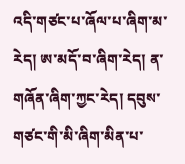འདི་གཙང་པ་ཞོལ་པ་ཞིག་མ་རེད། ཨ་མདོ་བ་ཞིག་རེད། ན་གཞོན་ཞིག་ཀྱང་རེད། དབུས་གཙང་གི་མི་ཞིག་མིན་པ་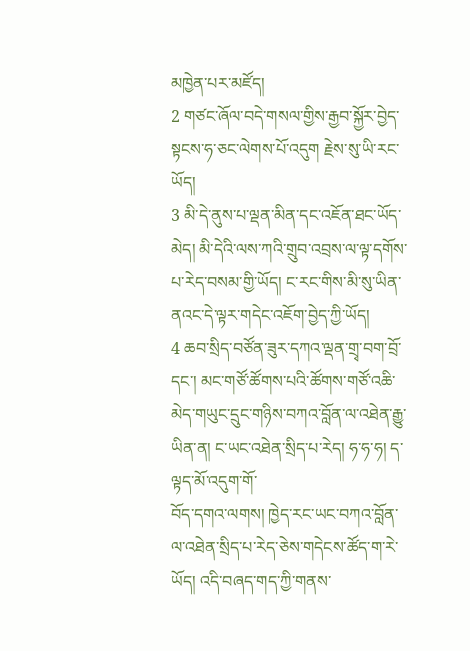མཁྱེན་པར་མཛོད།
2 གཙང་ཞོལ་བདེ་གསལ་གྱིས་རྒྱབ་སྐྱོར་བྱེད་སྟངས་ཧ་ཅང་ལེགས་པོ་འདུག རྗེས་སུ་ཡི་རང་ཡོད།
3 མི་དེ་ནུས་པ་ལྡན་མིན་དང་འཇོན་ཐང་ཡོད་མེད། མི་དེའི་ལས་ཀའི་གྲུབ་འབྲས་ལ་ལྟ་དགོས་པ་རེད་བསམ་གྱི་ཡོད། ང་རང་གིས་མི་སུ་ཡིན་ནའང་དེ་ལྟར་གདེང་འཇོག་བྱེད་ཀྱི་ཡོད།
4 ཆབ་སྲིད་བཙོན་ཟུར་དཀའ་ལྡན་གྲྭ་བག་བྲོ་དང་། མང་གཙོ་ཚོགས་པའི་ཚོགས་གཙོ་འཆི་མེད་གཡུང་དྲུང་གཉིས་བཀའ་བློན་ལ་འཐེན་རྒྱུ་ཡིན་ན། ང་ཡང་འཐེན་སྲིད་པ་རེད། ཧ་ཧ་ཧ། ད་ལྟད་མོ་འདུག་གོ་
བོད་དགའ་ལགས། ཁྱེད་རང་ཡང་བཀའ་བློན་ལ་འཐེན་སྲིད་པ་རེད་ཅེས་གདེངས་ཚོད་ག་རེ་ཡོད། འདི་བཞད་གད་ཀྱི་གནས་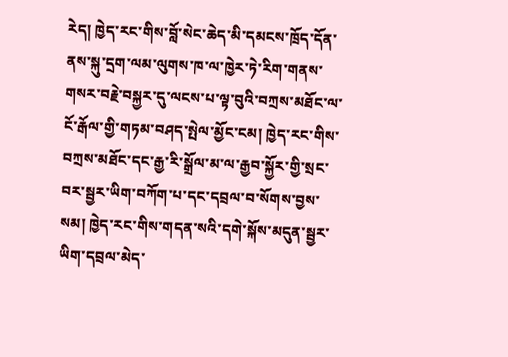རེད། ཁྱེད་རང་གིས་བློ་སེང་ཆེད་མི་དམངས་ཁྲོད་དོན་ནས་སྐུ་དྲག་ལམ་ལུགས་ཁ་ལ་ཁྱེར་ཏེ་རིག་གནས་གསར་བརྗེ་བསྐྱར་དུ་ལངས་པ་ལྟ་བུའི་བཀྲས་མཐོང་ལ་ངོ་རྒོལ་གྱི་གཏམ་བཤད་སྤེལ་མྱོང་ངམ། ཁྱེད་རང་གིས་བཀྲས་མཐོང་དང་རྒྱ་རི་སྒྲོལ་མ་ལ་རྒྱབ་སྐྱོར་གྱི་སྲང་བར་སྦྱར་ཡིག་བཀོག་པ་དང་དབྲལ་བ་སོགས་བྱས་སམ། ཁྱེད་རང་གིས་གདན་སའི་དགེ་སྐོས་མདུན་སྦྱར་ཡིག་དབྲལ་མེད་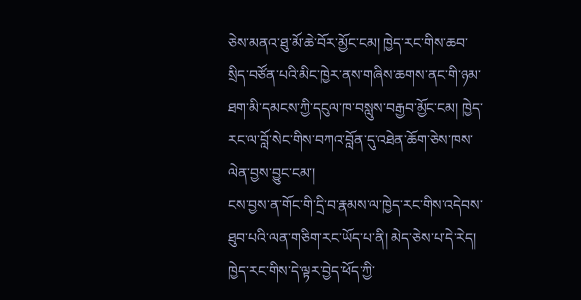ཅེས་མནའ་ཐུ་མོ་ཆེ་བོར་མྱོང་ངམ། ཁྱེད་རང་གིས་ཆབ་སྲིད་བཙོན་པའི་མིང་ཁྱེར་ནས་གཞིས་ཆགས་ནང་གི་ཉམ་ཐག་མི་དམངས་ཀྱི་དངུལ་ཁ་བསླུས་བརྒྱབ་མྱོང་ངམ། ཁྱེད་རང་ལ་བློ་སེང་གིས་བཀའ་བློན་དུ་འཐེན་ཆོག་ཅེས་ཁས་ལེན་བྱས་བྱུང་ངམ་།
ངས་བྱས་ན་གོང་གི་དྲི་བ་རྣམས་ལ་ཁྱེད་རང་གིས་འདེབས་ཐུབ་པའི་ལན་གཅིག་རང་ཡོད་པ་ནི། མེད་ཅེས་པ་དེ་རེད། ཁྱེད་རང་གིས་དེ་ལྟར་བྱེད་ཕོད་ཀྱི་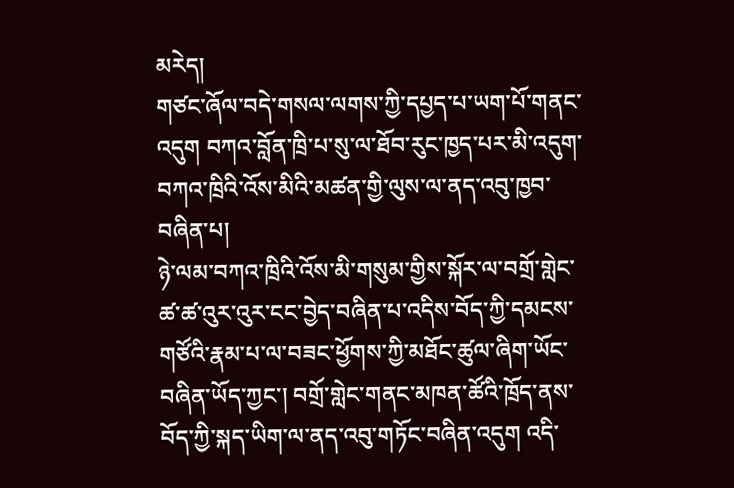མརེད།
གཙང་ཞོལ་བདེ་གསལ་ལགས་ཀྱི་དཔྱད་པ་ཡག་པོ་གནང་འདུག བཀའ་བློན་ཁྲི་པ་སུ་ལ་ཐོབ་རུང་ཁྱད་པར་མི་འདུག་
བཀའ་ཁྲིའི་འོས་མིའི་མཚན་གྱི་ལུས་ལ་ནད་འབུ་ཁྱབ་བཞིན་པ།
ཉེ་ལམ་བཀའ་ཁྲིའི་འོས་མི་གསུམ་གྱིས་སྐོར་ལ་བགྲོ་གླེང་ཚ་ཚ་འུར་འུར་ངང་བྱེད་བཞིན་པ་འདིས་བོད་ཀྱི་དམངས་གཙོའི་རྣམ་པ་ལ་བཟང་ཕྱོགས་ཀྱི་མཐོང་ཚུལ་ཞིག་ཡོང་བཞིན་ཡོད་ཀྱང་། བགྲོ་གླེང་གནང་མཁན་ཚོའི་ཁྲོད་ནས་བོད་ཀྱི་སྐད་ཡིག་ལ་ནད་འབུ་གཏོང་བཞིན་འདུག འདི་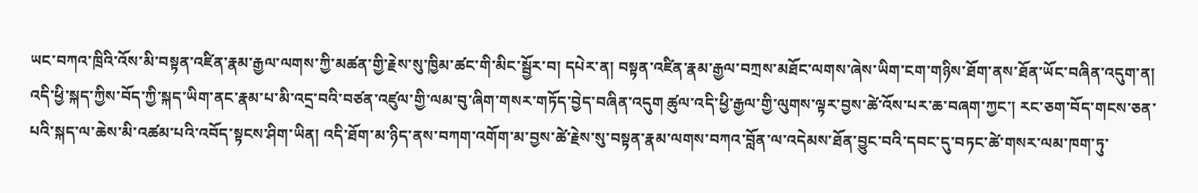ཡང་བཀའ་ཁྲིའི་འོས་མི་བསྟན་འཛིན་རྣམ་རྒྱལ་ལགས་ཀྱི་མཚན་གྱི་རྗེས་སུ་ཁྱིམ་ཚང་གི་མིང་སྦྱོར་བ། དཔེར་ན། བསྟན་འཛིན་རྣམ་རྒྱལ་བཀྲས་མཐོང་ལགས་ཞེས་ཡིག་ངག་གཉིས་ཐོག་ནས་ཐོན་ཡོང་བཞིན་འདུག་ན། འདི་ཕྱི་སྐད་ཀྱིས་བོད་ཀྱི་སྐད་ཡིག་ནང་རྣམ་པ་མི་འདྲ་བའི་བཙན་འཛུལ་གྱི་ལམ་བུ་ཞིག་གསར་གཏོད་བྱེད་བཞིན་འདུག ཚུལ་འདི་ཕྱི་རྒྱལ་གྱི་ལུགས་ལྟར་བྱས་ཚེ་འོས་པར་ཆ་བཞག་ཀྱང་། རང་ཅག་བོད་གངས་ཅན་པའི་སྐད་ལ་ཆེས་མི་འཚམ་པའི་འབོད་སྟངས་ཤིག་ཡིན། འདི་ཐོག་མ་ཉིད་ནས་བཀག་འགོག་མ་བྱས་ཚེ་རྗེས་སུ་བསྟན་རྣམ་ལགས་བཀའ་བློན་ལ་འདེམས་ཐོན་བྱུང་བའི་དབང་དུ་བཏང་ཚེ་གསར་ལམ་ཁག་ཏུ་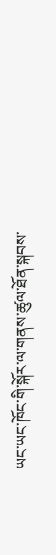ཡང་ཡང་ཁོང་གི་སྐོར་ལ་གནས་ཚུལ་ཐོན་སྐབས་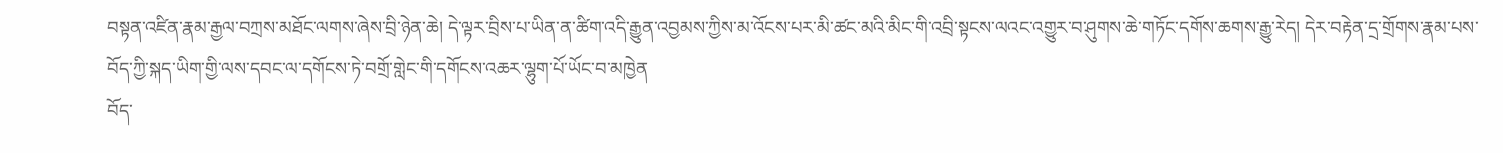བསྟན་འཛིན་རྣམ་རྒྱལ་བཀྲས་མཐོང་ལགས་ཞེས་བྲི་ཉེན་ཆེ། དེ་ལྟར་བྲིས་པ་ཡིན་ན་ཚིག་འདི་རྒྱུན་འབྱམས་ཀྱིས་མ་འོངས་པར་མི་ཚང་མའི་མིང་གི་འབྲི་སྟངས་ལའང་འགྱུར་བ་ཤུགས་ཆེ་གཏོང་དགོས་ཆགས་རྒྱུ་རེད། དེར་བརྟེན་དྲ་གྲོགས་རྣམ་པས་བོད་ཀྱི་སྐད་ཡིག་གྱི་ལས་དབང་ལ་དགོངས་ཏེ་བགྲོ་གླེང་གི་དགོངས་འཆར་ལྷུག་པོ་ཡོང་བ་མཁྱེན
བོད་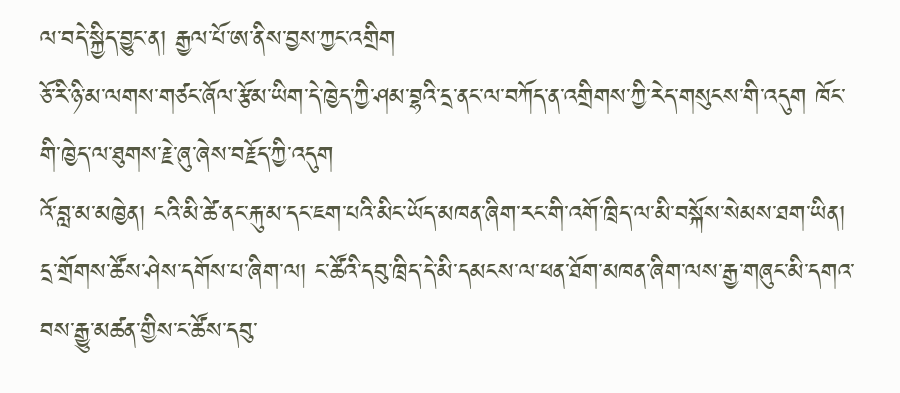ལ་བདེ་སྐྱིད་བྱུང་ན། རྒྱལ་པོ་ཨ་ནིས་བྱས་ཀྱང་འགྲིག
ཅོ་རི་ཉི་མ་ལགས་གཙང་ཞོལ་རྩོམ་ཡིག་དེ་ཁྱེད་ཀྱི་ཤམ་བྷའི་དྲ་ནང་ལ་བཀོད་ན་འགྲིགས་ཀྱི་རེད་གསུངས་གི་འདུག ཁོང་གི་ཁྱེད་ལ་ཐུགས་རྗེ་ཞུ་ཞེས་བརྗོད་ཀྱི་འདུག
འོ་བླ་མ་མཁྱེན། ངའི་མི་ཚེ་ནང་རྐུ་མ་དང་ཇག་པའི་མིང་ཡོད་མཁན་ཞིག་རང་གི་འགོ་ཁྲིད་ལ་མི་བསྐོས་སེམས་ཐག་ཡིན།
དྲ་གྲོགས་ཚོས་ཤེས་དགོས་པ་ཞིག་ལ། ང་ཚོའི་དབུ་ཁྲིད་དེ་མི་དམངས་ལ་ཕན་ཐོག་མཁན་ཞིག་ལས་རྒྱ་གཞུང་མི་དགའ་བས་རྒྱུ་མཚན་གྱིས་ང་ཚོས་དབུ་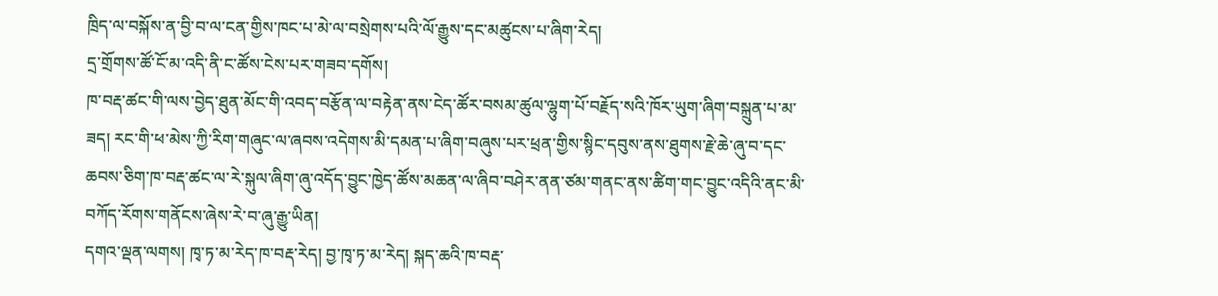ཁྲིད་ལ་བསྐོས་ན་བྱི་བ་ལ་ངན་གྱིས་ཁང་པ་མེ་ལ་བསྲེགས་པའི་ལོ་རྒྱུས་དང་མཚུངས་པ་ཞིག་རེད།
དྲ་གྲོགས་ཚོ་ངོ་མ་འདི་ནི་ང་ཚོས་ངེས་པར་གཟབ་དགོས།
ཁ་བརྡ་ཚང་གི་ལས་བྱེད་ཐུན་མོང་གི་འབད་བརྩོན་ལ་བརྟེན་ནས་ངེད་ཚོར་བསམ་ཚུལ་ལྷུག་པོ་བརྗོད་སའི་ཁོར་ཡུག་ཞིག་བསྐྲུན་པ་མ་ཟད། རང་གི་ཕ་མེས་ཀྱི་རིག་གཞུང་ལ་ཞབས་འདེགས་མི་དམན་པ་ཞིག་བཞུས་པར་ཕྲན་གྱིས་སྙིང་དབུས་ནས་ཐུགས་རྗེ་ཆེ་ཞུ་བ་དང་ཆབས་ཅིག་ཁ་བརྡ་ཚང་ལ་རེ་སྐུལ་ཞིག་ཞུ་འདོད་བྱུང་ཁྱེད་ཚོས་མཆན་ལ་ཞིབ་བཤེར་ནན་ཙམ་གནང་ནས་ཚིག་གང་བྱུང་འདིའི་ནང་མི་བཀོད་རོགས་གནོངས་ཞེས་རེ་བ་ཞུ་རྒྱུ་ཡིན།
དགའ་ལྡན་ལགས། ཁྭ་ཏ་མ་རེད་ཁ་བརྡ་རེད། བྱ་ཁྭ་ཏ་མ་རེད། སྐད་ཆའི་ཁ་བརྡ་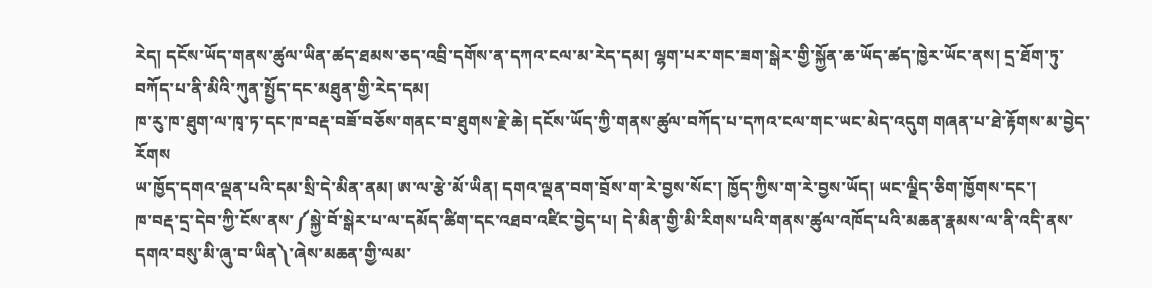རེད། དངོས་ཡོད་གནས་ཚུལ་ཡིན་ཚད་ཐམས་ཅད་འབྲི་དགོས་ན་དཀའ་ངལ་མ་རེད་དམ། ལྷག་པར་གང་ཟག་སྒེར་གྱི་སྐྱོན་ཆ་ཡོད་ཚད་ཁྱེར་ཡོང་ནས། དྲ་ཐོག་ཏུ་བཀོད་པ་ནི་མིའི་ཀུན་སྤྱོད་དང་མཐུན་གྱི་རེད་དམ།
ཁ་རུ་ཁ་ཐུག་ལ་ཁྭ་ཏ་དང་ཁ་བརྡ་བཟོ་བཅོས་གནང་བ་ཐུགས་རྗེ་ཆེ། དངོས་ཡོད་ཀྱི་གནས་ཚུལ་བཀོད་པ་དཀའ་ངལ་གང་ཡང་མེད་འདུག གཞན་པ་ཐེ་རྟོགས་མ་བྱེད་རོགས
ཡ་ཁྱོད་དགའ་ལྡན་པའི་དམ་སྲི་དེ་མིན་ནམ། ཨ་ལ་རྩེ་མོ་ཡིན། དགའ་ལྡན་བག་བྲོས་ག་རེ་བྱས་སོང་། ཁྱོད་ཀྱིས་ག་རེ་བྱས་ཡོད། ཡང་ལྗིད་ཅིག་ཁྱོགས་དང་།
ཁ་བརྡ་དྲ་དེབ་ཀྱི་ངོས་ནས་༼སྐྱེ་བོ་སྒེར་པ་ལ་དམོད་ཚིག་དང་འཐབ་འཛིང་བྱེད་པ། དེ་མིན་གྱི་མི་རིགས་པའི་གནས་ཚུལ་འཁོད་པའི་མཆན་རྣམས་ལ་ནི་འདི་ནས་དགའ་བསུ་མི་ཞུ་བ་ཡིན༽་ཞེས་མཆན་གྱི་ལམ་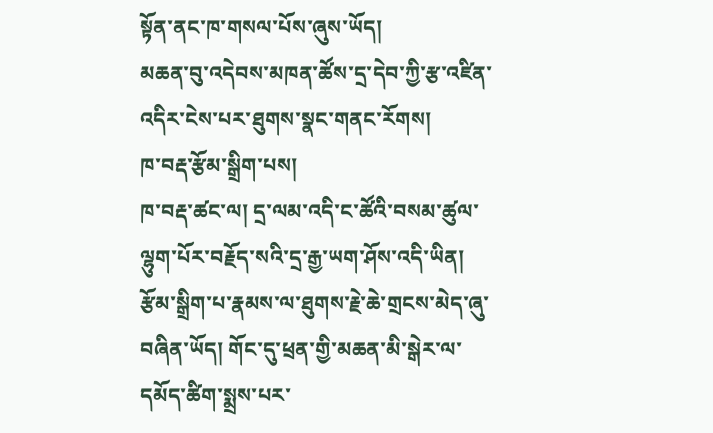སྟོན་ནང་ཁ་གསལ་པོས་ཞུས་ཡོད།
མཆན་བུ་འདེབས་མཁན་ཚོས་དྲ་དེབ་ཀྱི་རྩ་འཛིན་འདིར་ངེས་པར་ཐུགས་སྣང་གནང་རོགས།
ཁ་བརྡ་རྩོམ་སྒྲིག་པས།
ཁ་བརྡ་ཚང་ལ། དྲ་ལམ་འདི་ང་ཚོའི་བསམ་ཚུལ་ལྷུག་པོར་བརྗོད་སའི་དྲ་རྒྱ་ཡག་ཤོས་འདི་ཡིན། རྩོམ་སྒྲིག་པ་རྣམས་ལ་ཐུགས་རྗེ་ཆེ་གྲངས་མེད་ཞུ་བཞིན་ཡོད། གོང་དུ་ཕྲན་གྱི་མཆན་མི་སྒེར་ལ་དམོད་ཚིག་སྨྲས་པར་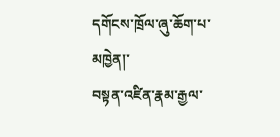དགོངས་ཁྲོལ་ཞུ་ཆོག་པ་མཁྱེན།་
བསྟན་འཛིན་རྣམ་རྒྱལ་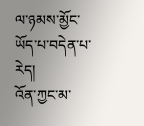ལ་ཉམས་མྱོང་ཡོད་པ་བདེན་པ་རེད།
འོན་ཀྱང་མ་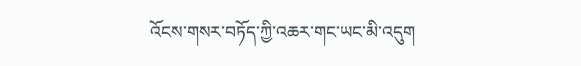འོངས་གསར་བཏོད་ཀྱི་འཆར་གང་ཡང་མི་འདུག